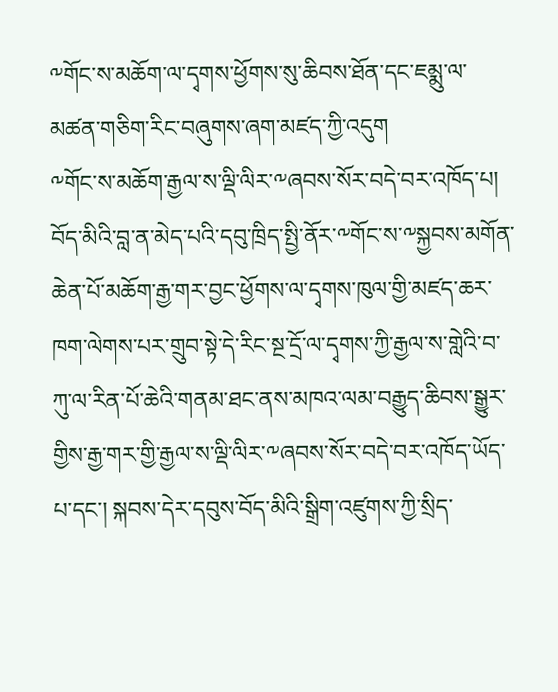༸གོང་ས་མཆོག་ལ་དྭགས་ཕྱོགས་སུ་ཆིབས་ཐོན་དང་ཇམྨུ་ལ་མཚན་གཅིག་རིང་བཞུགས་ཞག་མཛད་ཀྱི་འདུག
༸གོང་ས་མཆོག་རྒྱལ་ས་ལྡི་ལིར་༸ཞབས་སོར་བདེ་བར་འཁོད་པ།
བོད་མིའི་བླ་ན་མེད་པའི་དབུ་ཁྲིད་སྤྱི་ནོར་༸གོང་ས་༸སྐྱབས་མགོན་ཆེན་པོ་མཆོག་རྒྱ་གར་བྱང་ཕྱོགས་ལ་དྭགས་ཁུལ་གྱི་མཛད་ཆར་ཁག་ལེགས་པར་གྲུབ་སྟེ་དེ་རིང་སྔ་དྲོ་ལ་དྭགས་ཀྱི་རྒྱལ་ས་གླེའི་བ་ཀུ་ལ་རིན་པོ་ཆེའི་གནམ་ཐང་ནས་མཁའ་ལམ་བརྒྱུད་ཆིབས་སྒྱུར་གྱིས་རྒྱ་གར་གྱི་རྒྱལ་ས་ལྡི་ལིར་༸ཞབས་སོར་བདེ་བར་འཁོད་ཡོད་པ་དང་། སྐབས་དེར་དབུས་བོད་མིའི་སྒྲིག་འཛུགས་ཀྱི་སྲིད་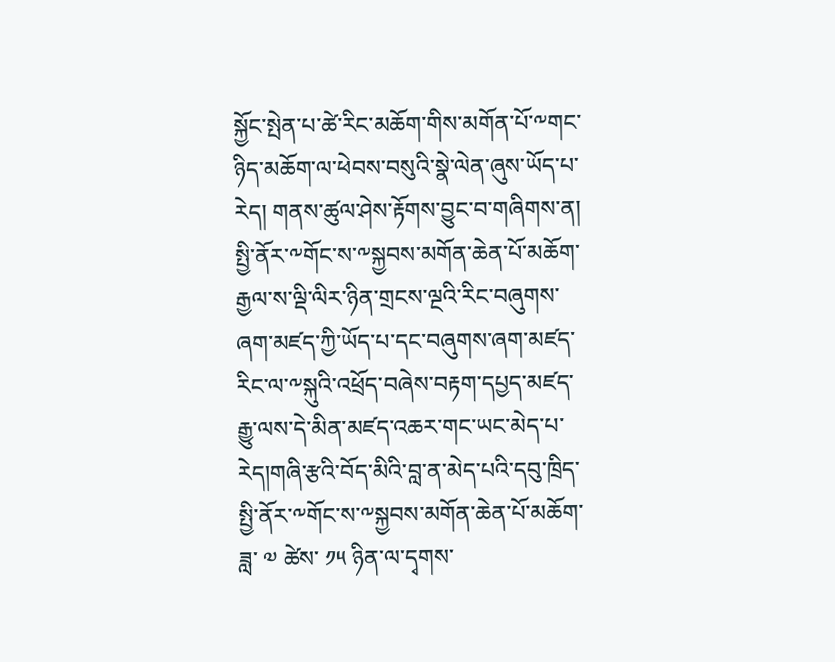སྐྱོང་སྤེན་པ་ཚེ་རིང་མཆོག་གིས་མགོན་པོ་༸གང་ཉིད་མཆོག་ལ་ཕེབས་བསུའི་སྣེ་ལེན་ཞུས་ཡོད་པ་རེད། གནས་ཚུལ་ཤེས་རྟོགས་བྱུང་བ་གཞིགས་ན། སྤྱི་ནོར་༸གོང་ས་༸སྐྱབས་མགོན་ཆེན་པོ་མཆོག་རྒྱལ་ས་ལྡི་ལིར་ཉིན་གྲངས་ལྔའི་རིང་བཞུགས་ཞག་མཛད་ཀྱི་ཡོད་པ་དང་བཞུགས་ཞག་མཛད་རིང་ལ་༸སྐུའི་འཕྲོད་བཞེས་བརྟག་དཔྱད་མཛད་རྒྱུ་ལས་དེ་མིན་མཛད་འཆར་གང་ཡང་མེད་པ་རེད།གཞི་རྩའི་བོད་མིའི་བླ་ན་མེད་པའི་དབུ་ཁྲིད་སྤྱི་ནོར་༸གོང་ས་༸སྐྱབས་མགོན་ཆེན་པོ་མཆོག་ཟླ་ ༧ ཚེས་ ༡༥ ཉིན་ལ་དྭགས་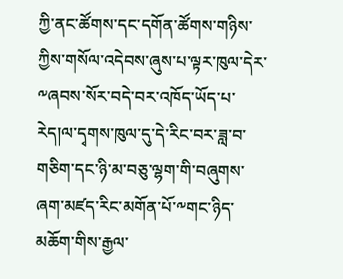ཀྱི་ནང་ཚོགས་དང་དགོན་ཚོགས་གཉིས་ཀྱིས་གསོལ་འདེབས་ཞུས་པ་ལྟར་ཁུལ་དེར་༸ཞབས་སོར་བདེ་བར་འཁོད་ཡོད་པ་རེད།ལ་དྭགས་ཁུལ་དུ་དེ་རིང་བར་ཟླ་བ་གཅིག་དང་ཉི་མ་བཅུ་ལྷག་གི་བཞུགས་ཞག་མཛད་རིང་མགོན་པོ་༸གང་ཉིད་མཆོག་གིས་རྒྱལ་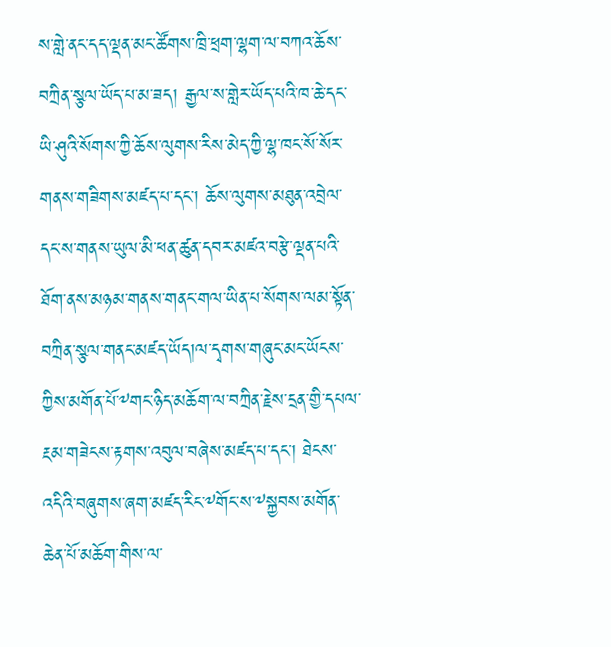ས་གླེ་ནང་དད་ལྡན་མང་ཚོགས་ཁྲི་ཕྲག་ལྷག་ལ་བཀའ་ཆོས་བཀྲིན་སྩལ་ཡོད་པ་མ་ཟད། རྒྱལ་ས་གླེར་ཡོད་པའི་ཁ་ཆེ་དང་ཡི་ཤུའི་སོགས་ཀྱི་ཆོས་ལུགས་རིས་མེད་ཀྱི་ལྷ་ཁང་སོ་སོར་གནས་གཟིགས་མཛད་པ་དང་། ཆོས་ལུགས་མཐུན་འབྲེལ་དང་ས་གནས་ཡུལ་མི་ཕན་ཚུན་དབར་མཛའ་བརྩེ་ལྡན་པའི་ཐོག་ནས་མཉམ་གནས་གནང་གལ་ཡིན་པ་སོགས་ལམ་སྟོན་བཀྲིན་སྩལ་གནང་མཛད་ཡོད།ལ་དྭགས་གཞུང་མང་ཡོངས་ཀྱིས་མགོན་པོ་༸གང་ཉིད་མཆོག་ལ་བཀྲིན་རྗེས་དྲན་གྱི་དཔལ་རྔམ་གཟེངས་རྟགས་འབུལ་བཞེས་མཛད་པ་དང་། ཐེངས་འདིའི་བཞུགས་ཞག་མཛད་རིང་༸གོང་ས་༸སྐྱབས་མགོན་ཆེན་པོ་མཆོག་གིས་ལ་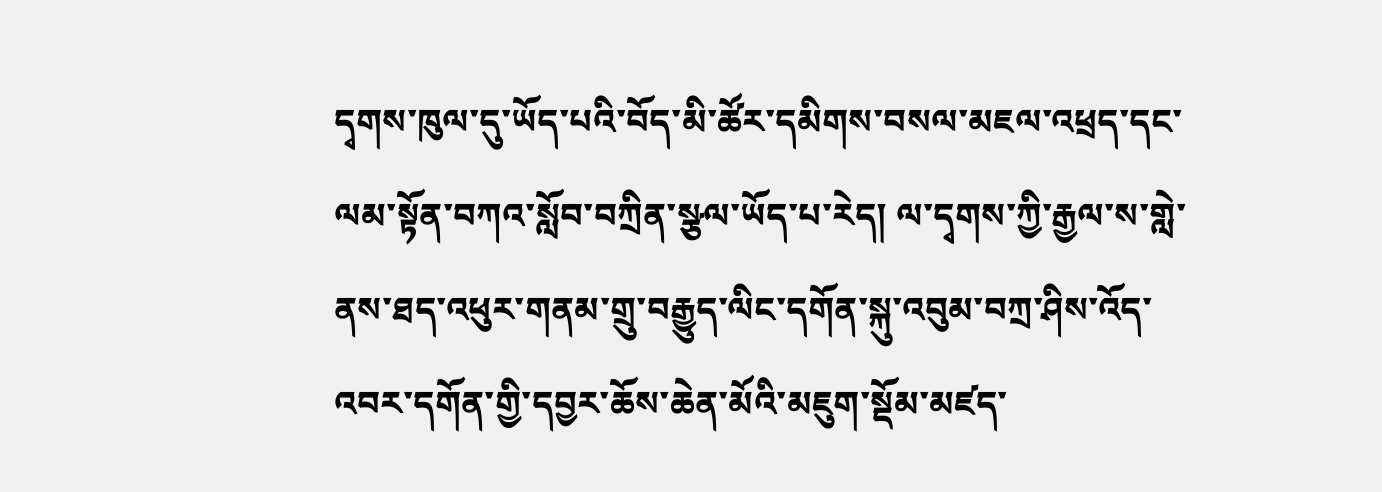དྭགས་ཁུལ་དུ་ཡོད་པའི་བོད་མི་ཚོར་དམིགས་བསལ་མཇལ་འཕྲད་དང་ལམ་སྟོན་བཀའ་སློབ་བཀྲིན་སྩལ་ཡོད་པ་རེད། ལ་དྭགས་ཀྱི་རྒྱལ་ས་གླེ་ནས་ཐད་འཕུར་གནམ་གྲུ་བརྒྱུད་ལིང་དགོན་སྐུ་འབུམ་བཀྲ་ཤིས་འོད་འབར་དགོན་གྱི་དབྱར་ཆོས་ཆེན་མོའི་མཇུག་སྡོམ་མཛད་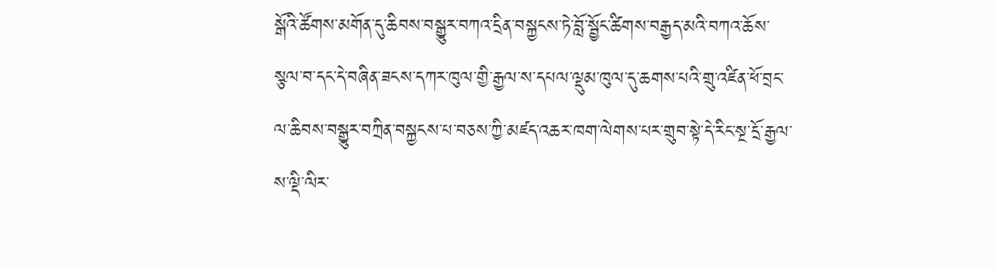སྒོའི་ཚོགས་མགོན་དུ་ཆིབས་བསྒྱུར་བཀའ་དྲིན་བསྐྱངས་ཏེ་བློ་སྦྱོང་ཚིགས་བརྒྱད་མའི་བཀའ་ཆོས་སྩལ་བ་དང་དེ་བཞིན་ཟངས་དཀར་ཁུལ་གྱི་རྒྱལ་ས་དཔལ་ལྡུམ་ཁུལ་དུ་ཆགས་པའི་གྲུ་འཛིན་ཕོ་བྲང་ལ་ཆིབས་བསྒྱུར་བཀྲིན་བསྐྱངས་པ་བཅས་ཀྱི་མཛད་འཆར་ཁག་ལེགས་པར་གྲུབ་སྟེ་དེ་རིང་སྔ་དྲོ་རྒྱལ་ས་ལྡི་ལིར་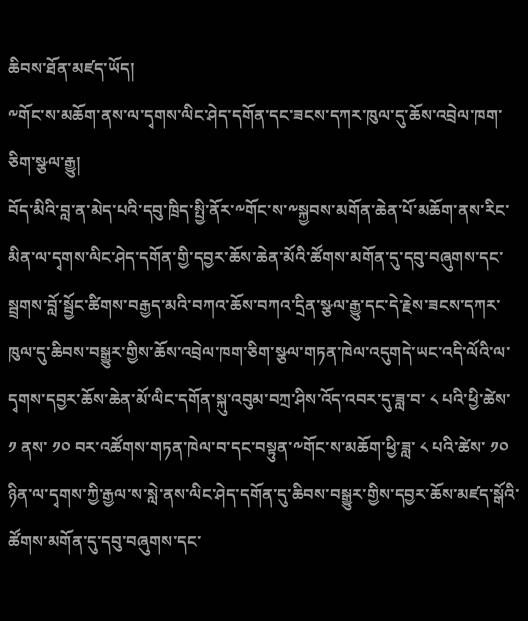ཆིབས་ཐོན་མཛད་ཡོད།
༸གོང་ས་མཆོག་ནས་ལ་དྭགས་ལིང་ཤེད་དགོན་དང་ཟངས་དཀར་ཁུལ་དུ་ཆོས་འབྲེལ་ཁག་ཅིག་སྩལ་རྒྱུ།
བོད་མིའི་བླ་ན་མེད་པའི་དབུ་ཁྲིད་སྤྱི་ནོར་༸གོང་ས་༸སྐྱབས་མགོན་ཆེན་པོ་མཆོག་ནས་རིང་མིན་ལ་དྭགས་ལིང་ཤེད་དགོན་གྱི་དབྱར་ཆོས་ཆེན་མོའི་ཚོགས་མགོན་དུ་དབུ་བཞུགས་དང་སྦྲགས་བློ་སྦྱོང་ཚིགས་བརྒྱད་མའི་བཀའ་ཆོས་བཀའ་དྲིན་སྩལ་རྒྱུ་དང་དེ་རྗེས་ཟངས་དཀར་ཁུལ་དུ་ཆིབས་བསྒྱུར་གྱིས་ཆོས་འབྲེལ་ཁག་ཅིག་སྩལ་གཏན་ཁེལ་འདུགདེ་ཡང་འདི་ལོའི་ལ་དྭགས་དབྱར་ཆོས་ཆེན་མོ་ལིང་དགོན་སྐུ་འབུམ་བཀྲ་ཤིས་འོད་འབར་དུ་ཟླ་བ་ ༨ པའི་ཕྱི་ཚེས་ ༡ ནས་ ༡༠ བར་འཚོགས་གཏན་ཁེལ་བ་དང་བསྟུན་༸གོང་ས་མཆོག་ཕྱི་ཟླ་ ༨ པའི་ཚེས་ ༡༠ ཉིན་ལ་དྭགས་ཀྱི་རྒྱལ་ས་སླེ་ནས་ལིང་ཤེད་དགོན་དུ་ཆིབས་བསྒྱུར་གྱིས་དབྱར་ཆོས་མཛད་སྒོའི་ཚོགས་མགོན་དུ་དབུ་བཞུགས་དང་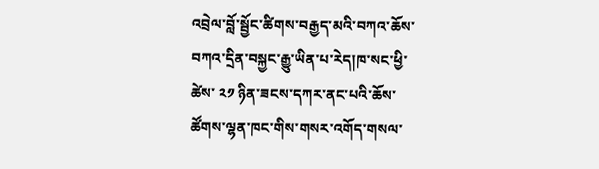འབྲེལ་བློ་སྦྱོང་ཚིགས་བརྒྱད་མའི་བཀའ་ཆོས་བཀའ་དྲིན་བསྐྱང་རྒྱུ་ཡིན་པ་རེད།ཁ་སང་ཕྱི་ཚེས་ ༢༡ ཉིན་ཟངས་དཀར་ནང་པའི་ཆོས་ཚོགས་ལྷན་ཁང་གིས་གསར་འགོད་གསལ་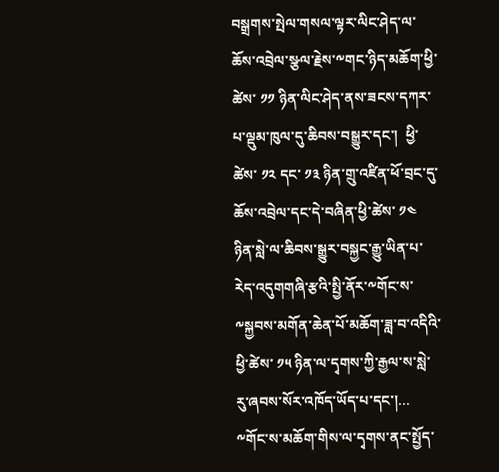བསྒྲགས་སྤེལ་གསལ་ལྟར་ལིང་ཤེད་ལ་ཆོས་འབྲེལ་སྩལ་རྗེས་༸གང་ཉིད་མཆོག་ཕྱི་ཚེས་ ༡༡ ཉིན་ལིང་ཤེད་ནས་ཟངས་དཀར་པ་ལྡུམ་ཁུལ་དུ་ཆིབས་བསྒྱུར་དང་།  ཕྱི་ཚེས་ ༡༢ དང་ ༡༣ ཉིན་གྲུ་འཛིན་ཕོ་བྲང་དུ་ཆོས་འབྲེལ་དང་དེ་བཞིན་ཕྱི་ཚེས་ ༡༤ ཉིན་སླེ་ལ་ཆིབས་སྒྱུར་བསྐྱང་རྒྱུ་ཡིན་པ་རེད་འདུགགཞི་རྩའི་སྤྱི་ནོར་༸གོང་ས་༸སྐྱབས་མགོན་ཆེན་པོ་མཆོག་ཟླ་བ་འདིའི་ཕྱི་ཚེས་ ༡༥ ཉིན་ལ་དྭགས་ཀྱི་རྒྱལ་ས་སླེ་རུ་ཞབས་སོར་འཁོད་ཡོད་པ་དང་།...
༸གོང་ས་མཆོག་གིས་ལ་དྭགས་ནང་སྤྱོད་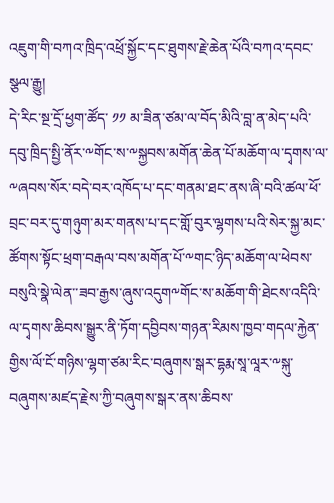འཇུག་གི་བཀའ་ཁྲིད་འཕྲོ་སྐྱོང་དང་ཐུགས་རྗེ་ཆེན་པོའི་བཀའ་དབང་སྩལ་རྒྱུ།
དེ་རིང་སྔ་དྲོ་ཕྱག་ཚོད་ ༡༡ མ་ཟིན་ཙམ་ལ་བོད་མིའི་བླ་ན་མེད་པའི་དབུ་ཁྲིད་སྤྱི་ནོར་༸གོང་ས་༸སྐྱབས་མགོན་ཆེན་པོ་མཆོག་ལ་དྭགས་ལ་༸ཞབས་སོར་བདེ་བར་འཁོད་པ་དང་གནམ་ཐང་ནས་ཞི་བའི་ཚལ་ཕོ་བྲང་བར་དུ་གཉུག་མར་གནས་པ་དང་གློ་བུར་ལྷགས་པའི་སེར་སྐྱ་མང་ཚོགས་སྟོང་ཕྲག་བརྒལ་བས་མགོན་པོ་༸གང་ཉིད་མཆོག་ལ་ཕེབས་བསུའི་སྣེ་ལེན་་ཟབ་རྒྱས་ཞུས་འདུག༸གོང་ས་མཆོག་གི་ཐེངས་འདིའི་ལ་དྭགས་ཆིབས་སྒྱུར་ནི་ཏོག་དབྱིབས་གཉན་རིམས་ཁྱབ་གདལ་རྐྱེན་གྱིས་ལོ་ངོ་གཉིས་ལྷག་ཙམ་རིང་བཞུགས་སྒར་དྷརྨ་སཱ་ལཱར་༸སྐུ་བཞུགས་མཛད་རྗེས་ཀྱི་བཞུགས་སྒར་ནས་ཆིབས་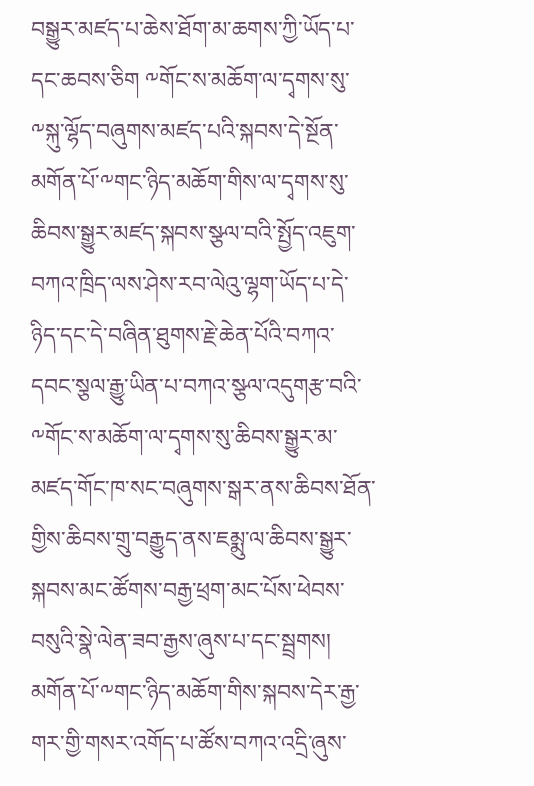བསྒྱུར་མཛད་པ་ཆེས་ཐོག་མ་ཆགས་ཀྱི་ཡོད་པ་དང་ཆབས་ཅིག ༸གོང་ས་མཆོག་ལ་དྭགས་སུ་༸སྐུ་ལྷོད་བཞུགས་མཛད་པའི་སྐབས་དེ་སྔོན་མགོན་པོ་༸གང་ཉིད་མཆོག་གིས་ལ་དྭགས་སུ་ཆིབས་སྒྱུར་མཛད་སྐབས་སྩལ་བའི་སྤྱོད་འཇུག་བཀའ་ཁྲིད་ལས་ཤེས་རབ་ལེའུ་ལྷག་ཡོད་པ་དེ་ཉིད་དང་དེ་བཞིན་ཐུགས་རྗེ་ཆེན་པོའི་བཀའ་དབང་སྕལ་རྒྱུ་ཡིན་པ་བཀའ་སྩལ་འདུགརྩ་བའི་༸གོང་ས་མཆོག་ལ་དྭགས་སུ་ཆིབས་སྒྱུར་མ་མཛད་གོང་ཁ་སང་བཞུགས་སྒར་ནས་ཆིབས་ཐོན་གྱིས་ཆིབས་གྲུ་བརྒྱུད་ནས་ཇམྨུ་ལ་ཆིབས་སྒྱུར་སྐབས་མང་ཚོགས་བརྒྱ་ཕྲག་མང་པོས་ཕེབས་བསུའི་སྣེ་ལེན་ཟབ་རྒྱས་ཞུས་པ་དང་སྦྲགས། མགོན་པོ་༸གང་ཉིད་མཆོག་གིས་སྐབས་དེར་རྒྱ་གར་གྱི་གསར་འགོད་པ་ཚོས་བཀའ་འདྲི་ཞུས་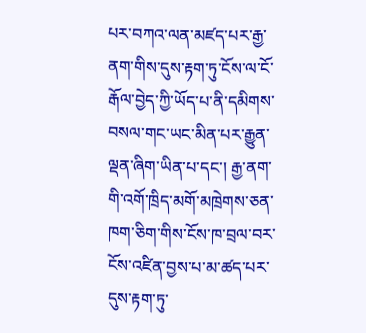པར་བཀའ་ལན་མཛད་པར་རྒྱ་ནག་གིས་དུས་རྟག་ཏུ་ངོས་ལ་ངོ་རྒོལ་བྱེད་ཀྱི་ཡོད་པ་ནི་དམིགས་བསལ་གང་ཡང་མིན་པར་རྒྱུན་ལྡན་ཞིག་ཡིན་པ་དང་། རྒྱ་ནག་གི་འགོ་ཁྲིད་མགོ་མཁྲེགས་ཅན་ཁག་ཅིག་གིས་ངོས་ཁ་བྲལ་བར་ངོས་འཛིན་བྱས་པ་མ་ཚད་པར་དུས་རྟག་ཏུ་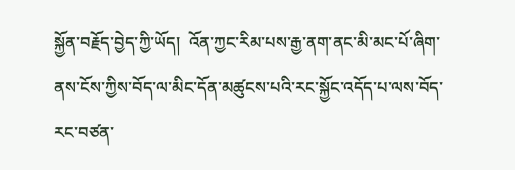སྐྱོན་བརྗོད་བྱེད་ཀྱི་ཡོད།  འོན་ཀྱང་རིམ་པས་རྒྱ་ནག་ནང་མི་མང་པོ་ཞིག་ནས་ངོས་ཀྱིས་བོད་ལ་མིང་དོན་མཚུངས་པའི་རང་སྐྱོང་འདོད་པ་ལས་བོད་རང་བཙན་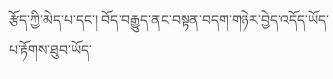རྩོད་ཀྱི་མེད་པ་དང་། བོད་བརྒྱུད་ནང་བསྟན་བདག་གཉེར་བྱེད་འདོད་ཡོད་པ་རྟོགས་ཐུབ་ཡོད་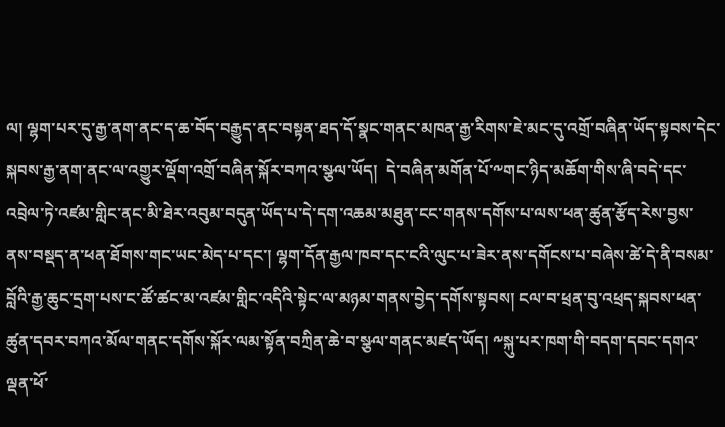ལ། ལྷག་པར་དུ་རྒྱ་ནག་ནང་ད་ཆ་བོད་བརྒྱུད་ནང་བསྟན་ཐད་དོ་སྣང་གནང་མཁན་རྒྱ་རིགས་ཇེ་མང་དུ་འགྲོ་བཞིན་ཡོད་སྟབས་དེང་སྐབས་རྒྱ་ནག་ནང་ལ་འགྱུར་ལྡོག་འགྲོ་བཞིན་སྐོར་བཀའ་སྩལ་ཡོད།  དེ་བཞིན་མགོན་པོ་༸གང་ཉིད་མཆོག་གིས་ཞི་བདེ་དང་འབྲེལ་ཏེ་འཛམ་གླིང་ནང་མི་ཐེར་འབུམ་བདུན་ཡོད་པ་དེ་དག་འཆམ་མཐུན་ངང་གནས་དགོས་པ་ལས་ཕན་ཚུན་རྩོད་རེས་བྱས་ནས་བསྡད་ན་ཕན་ཐོགས་གང་ཡང་མེད་པ་དང་། ལྷག་དོན་རྒྱལ་ཁབ་དང་ངའི་ལུང་པ་ཟེར་ནས་དགོངས་པ་བཞེས་ཚེ་དེ་ནི་བསམ་བློའི་རྒྱ་ཆུང་དྲག་པས་ང་ཚོ་ཚང་མ་འཛམ་གླིང་འདིའི་སྟེང་ལ་མཉམ་གནས་བྱེད་དགོས་སྟབས། ངལ་བ་ཕྲན་བུ་འཕྲད་སྐབས་ཕན་ཚུན་དབར་བཀའ་མོལ་གནང་དགོས་སྐོར་ལམ་སྟོན་བཀྲིན་ཆེ་བ་སྩལ་གནང་མཛད་ཡོད། ༸སྐུ་པར་ཁག་གི་བདག་དབང་དགའ་ལྡན་ཕོ་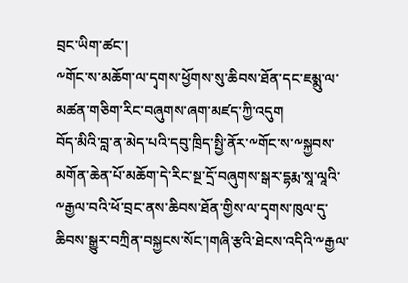བྲང་ཡིག་ཚང་།
༸གོང་ས་མཆོག་ལ་དྭགས་ཕྱོགས་སུ་ཆིབས་ཐོན་དང་ཇམྨུ་ལ་མཚན་གཅིག་རིང་བཞུགས་ཞག་མཛད་ཀྱི་འདུག
བོད་མིའི་བླ་ན་མེད་པའི་དབུ་ཁྲིད་སྤྱི་ནོར་༸གོང་ས་༸སྐྱབས་མགོན་ཆེན་པོ་མཆོག་དེ་རིང་སྔ་དྲོ་བཞུགས་སྒར་དྷརྨ་སཱ་ལཱའི་༸རྒྱལ་བའི་ཕོ་བྲང་ནས་ཆིབས་ཐོན་གྱིས་ལ་དྭགས་ཁུལ་དུ་ཆིབས་སྒྱུར་བཀྲིན་བསྐྱངས་སོང་།གཞི་རྩའི་ཐེངས་འདིའི་༸རྒྱལ་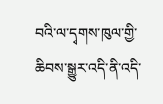བའི་ལ་དྭགས་ཁུལ་གྱི་ཆིབས་སྒྱུར་འདི་ནི་འདི་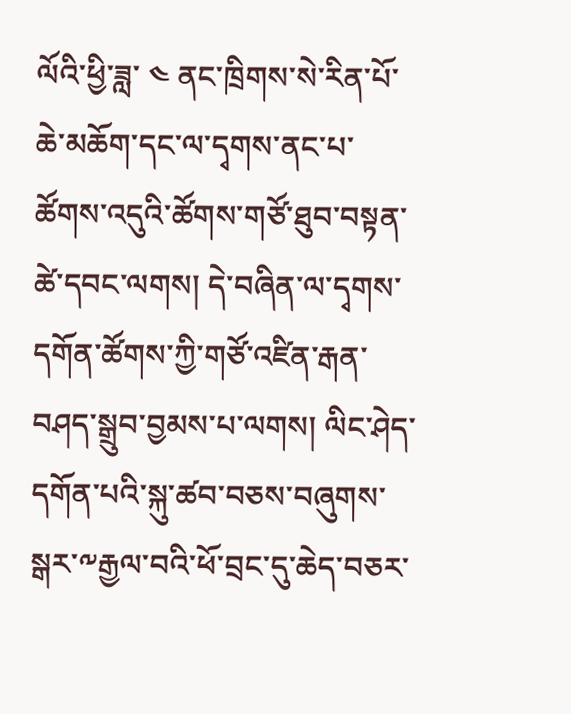ལོའི་ཕྱི་ཟླ་ ༤ ནང་ཁྲིགས་སེ་རིན་པོ་ཆེ་མཆོག་དང་ལ་དྭགས་ནང་པ་ཚོགས་འདུའི་ཚོགས་གཙོ་ཐུབ་བསྟན་ཚེ་དབང་ལགས། དེ་བཞིན་ལ་དྭགས་དགོན་ཚོགས་ཀྱི་གཙོ་འཛིན་རྒན་བཤད་སྒྲུབ་བྱམས་པ་ལགས། ལིང་ཤེད་དགོན་པའི་སྐུ་ཚབ་བཅས་བཞུགས་སྒར་༸རྒྱལ་བའི་ཕོ་བྲང་དུ་ཆེད་བཅར་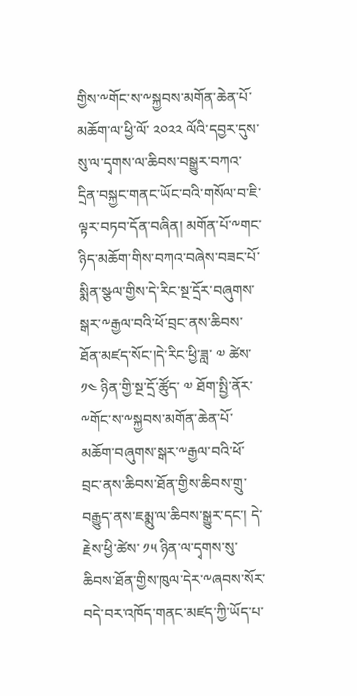གྱིས་༸གོང་ས་༸སྐྱབས་མགོན་ཆེན་པོ་མཆོག་ལ་ཕྱི་ལོ་ ༢༠༢༢ ལོའི་དབྱར་དུས་སུ་ལ་དྭགས་ལ་ཆིབས་བསྒྱུར་བཀའ་དྲིན་བསྐྱང་གནང་ཡོང་བའི་གསོལ་བ་ཇི་ལྟར་བཏབ་དོན་བཞིན། མགོན་པོ་༸གང་ཉིད་མཆོག་གིས་བཀའ་བཞེས་བཟང་པོ་སྨིན་སྩལ་གྱིས་དེ་རིང་སྔ་དྲོར་བཞུགས་སྒར་༸རྒྱལ་བའི་ཕོ་བྲང་ནས་ཆིབས་ཐོན་མཛད་སོང་།དེ་རིང་ཕྱི་ཟླ་ ༧ ཚེས་ ༡༤ ཉིན་གྱི་སྔ་དྲོ་ཚོུད་ ༧ ཐོག་སྤྱི་ནོར་༸གོང་ས་༸སྐྱབས་མགོན་ཆེན་པོ་མཆོག་བཞུགས་སྒར་༸རྒྱལ་བའི་ཕོ་བྲང་ནས་ཆིབས་ཐོན་གྱིས་ཆིབས་གྲུ་བརྒྱུད་ནས་ཇམྨུ་ལ་ཆིབས་སྒྱུར་དང་། དེ་རྗེས་ཕྱི་ཚེས་ ༡༥ ཉིན་ལ་དྭགས་སུ་ཆིབས་ཐོན་གྱིས་ཁུལ་དེར་༸ཞབས་སོར་བདེ་བར་འཁོད་གནང་མཛད་ཀྱི་ཡོད་པ་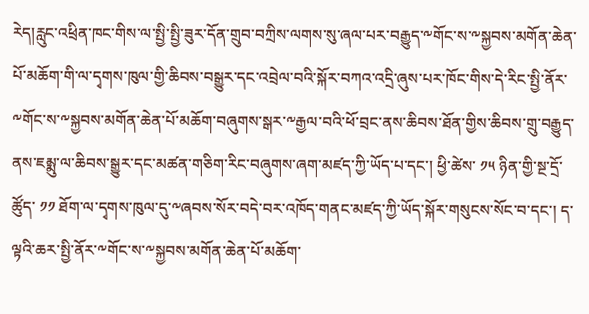རེད།རླུང་འཕྲིན་ཁང་གིས་ལ་སྤྱི་སྤྱི་ཟུར་དོན་གྲུབ་བཀྲིས་ལགས་སུ་ཞལ་པར་བརྒྱུད་༸གོང་ས་༸སྐྱབས་མགོན་ཆེན་པོ་མཆོག་གི་ལ་དྭགས་ཁུལ་གྱི་ཆིབས་བསྒྱུར་དང་འབྲེལ་བའི་སྐོར་བཀའ་འདྲི་ཞུས་པར་ཁོང་གིས་དེ་རིང་སྤྱི་ནོར་༸གོང་ས་༸སྐྱབས་མགོན་ཆེན་པོ་མཆོག་བཞུགས་སྒར་༸རྒྱལ་བའི་ཕོ་བྲང་ནས་ཆིབས་ཐོན་གྱིས་ཆིབས་གྲུ་བརྒྱུད་ནས་ཇམྨུ་ལ་ཆིབས་སྒྱུར་དང་མཚན་གཅིག་རིང་བཞུགས་ཞག་མཛད་ཀྱི་ཡོད་པ་དང་། ཕྱི་ཚེས་ ༡༥ ཉིན་གྱི་སྔ་དྲོ་ཚོུད་ ༡༡ ཐོག་ལ་དྭགས་ཁུལ་དུ་༸ཞབས་སོར་བདེ་བར་འཁོད་གནང་མཛད་ཀྱི་ཡོད་སྐོར་གསུངས་སོང་བ་དང་། ད་ལྟའི་ཆར་སྤྱི་ནོར་༸གོང་ས་༸སྐྱབས་མགོན་ཆེན་པོ་མཆོག་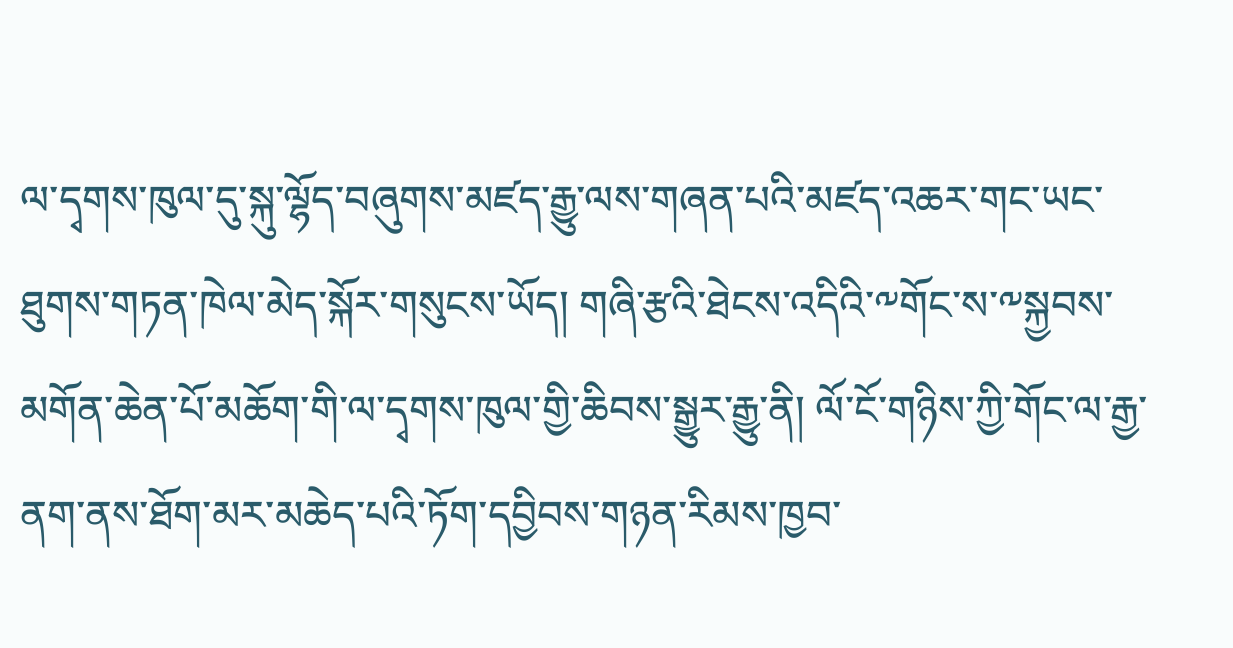ལ་དྭགས་ཁུལ་དུ་སྐུ་ལྷོད་བཞུགས་མཛད་རྒྱུ་ལས་གཞན་པའི་མཛད་འཆར་གང་ཡང་ཐུགས་གཏན་ཁེལ་མེད་སྐོར་གསུངས་ཡོད། གཞི་རྩའི་ཐེངས་འདིའི་༸གོང་ས་༸སྐྱབས་མགོན་ཆེན་པོ་མཆོག་གི་ལ་དྭགས་ཁུལ་གྱི་ཆིབས་སྒྱུར་རྒྱུ་ནི། ལོ་ངོ་གཉིས་ཀྱི་གོང་ལ་རྒྱ་ནག་ནས་ཐོག་མར་མཆེད་པའི་ཏོག་དབྱིབས་གཉན་རིམས་ཁྱབ་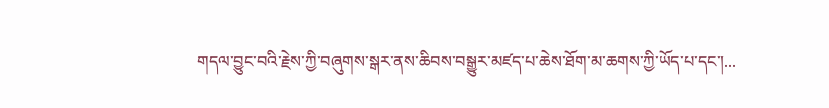གདལ་བྱུང་བའི་རྗེས་ཀྱི་བཞུགས་སྒར་ནས་ཆིབས་བསྒྱུར་མཛད་པ་ཆེས་ཐོག་མ་ཆགས་ཀྱི་ཡོད་པ་དང་།...